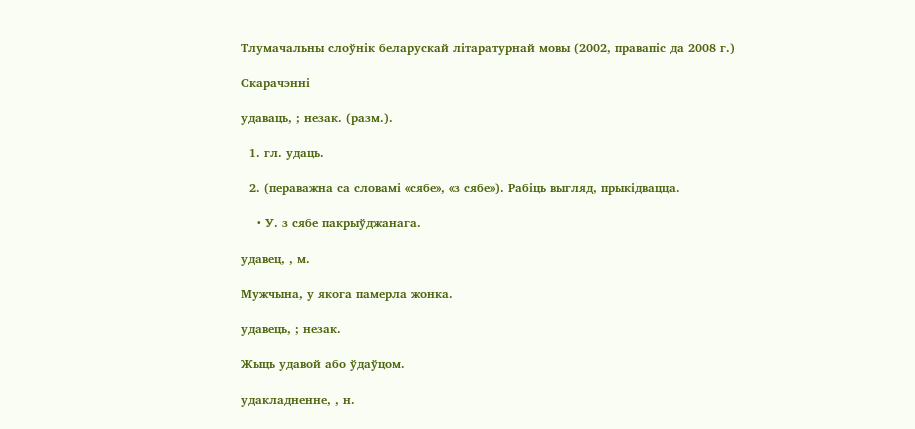Тлумачальны слоўнік беларускай літаратурнай мовы (2002, правапіс да 2008 г.)

Скарачэнні

удаваць, ; незак. (разм.).

  1. гл. удаць.

  2. (пераважна са словамі «сябе», «з сябе»). Рабіць выгляд, прыкідвацца.

    • У. з сябе пакрыўджанага.

удавец, , м.

Мужчына, у якога памерла жонка.

удавець, ; незак.

Жыць удавой або ўдаўцом.

удакладненне, , н.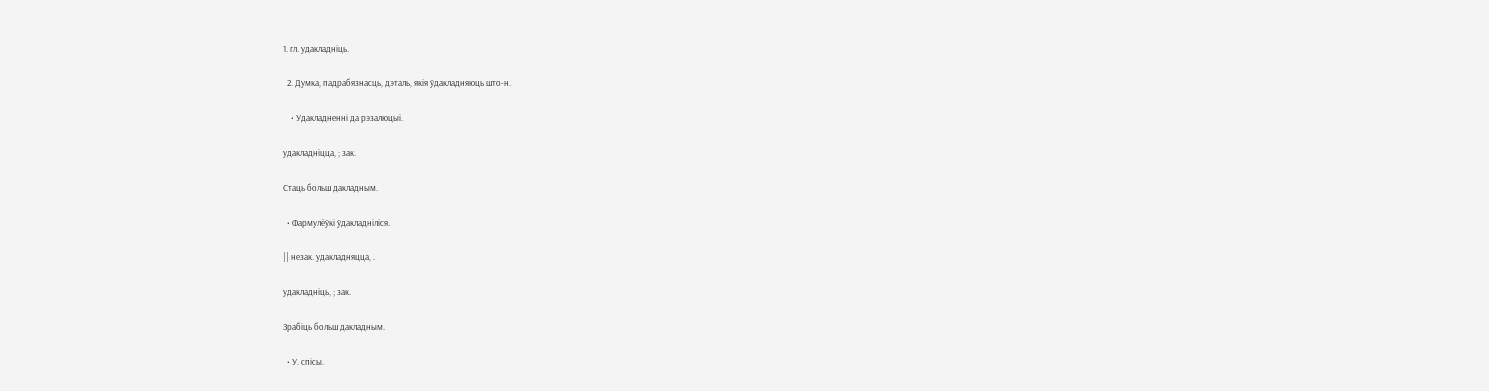1. гл. удакладніць.

  2. Думка, падрабязнасць, дэталь, якія ўдакладняюць што-н.

    • Удакладненні да рэзалюцыі.

удакладніцца, ; зак.

Стаць больш дакладным.

  • Фармулёўкі ўдакладніліся.

|| незак. удакладняцца, .

удакладніць, ; зак.

Зрабіць больш дакладным.

  • У. спісы.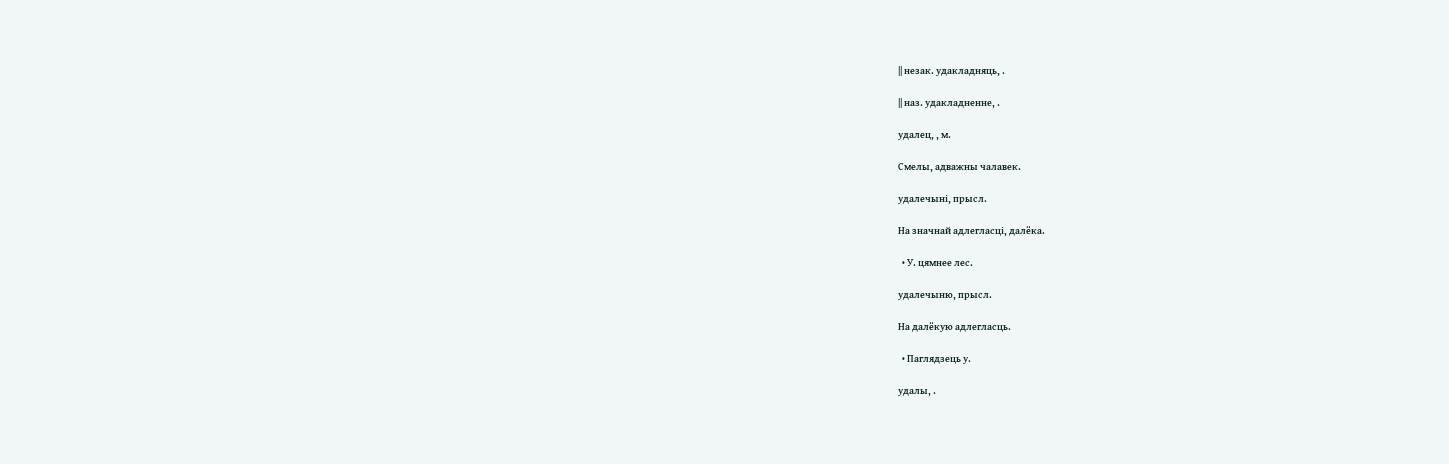|| незак. удакладняць, .

|| наз. удакладненне, .

удалец, , м.

Смелы, адважны чалавек.

удалечыні, прысл.

На значнай адлегласці, далёка.

  • У. цямнее лес.

удалечыню, прысл.

На далёкую адлегласць.

  • Паглядзець у.

удалы, .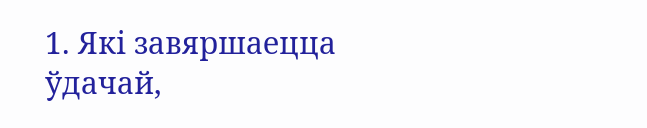1. Які завяршаецца ўдачай,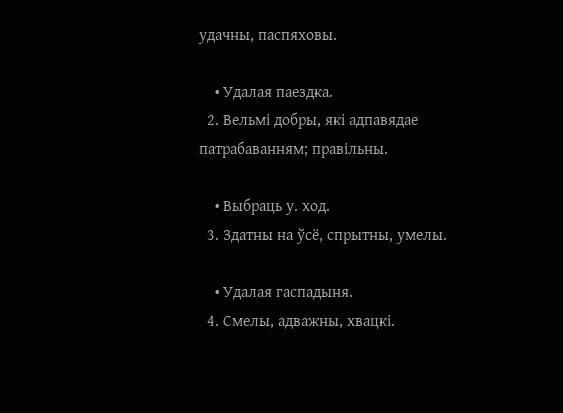удачны, паспяховы.

    • Удалая паездка.
  2. Вельмі добры, які адпавядае патрабаванням; правільны.

    • Выбраць у. ход.
  3. Здатны на ўсё, спрытны, умелы.

    • Удалая гаспадыня.
  4. Смелы, адважны, хвацкі.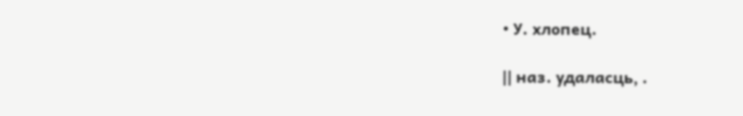• У. хлопец.

|| наз. удаласць, .